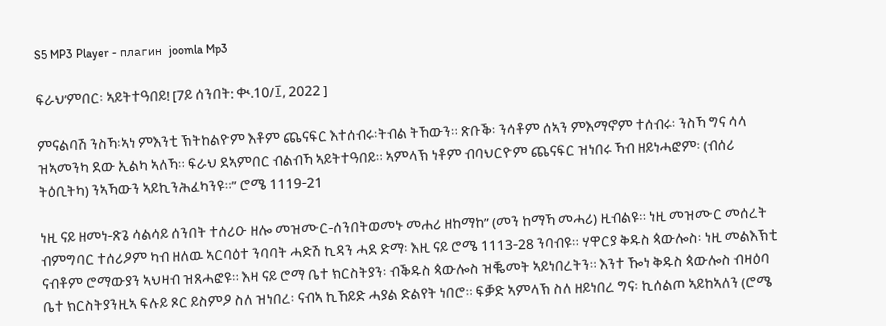S5 MP3 Player - плагин joomla Mp3

ፍራህ’ምበር፡ ኣይትተዓበይ! [7ይ ሰንበት: ቊ.10/፲, 2022 ]

ምናልባሽ ንስኻ፡ኣነ ምእንቲ ኽትከልዮም እቶም ጨናፍር እተሰብሩ፡ትብል ትኸውን። ጽቡቕ፡ ንሳቶም ሰኣን ምእማኖም ተሰብሩ፡ ንስኻ ግና ሳላ ዝኣመንካ ደው ኢልካ ኣለኻ። ፍራህ ደኣምበር ብልብኻ ኣይትተዓበይ። ኣምላኽ ነቶም ብባህርዮም ጨናፍር ዝነበሩ ኻብ ዘይነሓፎም፡ (ብሰሪ ትዕቢትካ) ንኣኻውን ኣይኪንሕፈካንዩ።” ሮሜ 1119-21

ነዚ ናይ ዘመነ-ጽጌ ሳልሳይ ሰንበት ተሰሪዑ ዘሎ መዝሙር-ሰንበትወመኑ መሐሪ ዘከማከ” (መን ከማኻ መሓሪ) ዚብልዩ። ነዚ መዝሙር መሰረት ብምግባር ተሰሪዖም ካብ ዘለዉ ኣርባዕተ ንባባት ሓድሽ ኪዳን ሓደ ድማ፡ እዚ ናይ ሮሜ 1113-28 ንባብዩ። ሃዋርያ ቅዱስ ጳውሎስ፡ ነዚ መልእኽቲ ናብቶም ሮማውያን ኣህዛብ ዝጸሓፎዩ። እዛ ናይ ሮማ ቤተ ክርስትያን፡ ብቕዱስ ጳውሎስ ዝቘመት ኣይነበረትን። እንተ ዀነ ቅዱስ ጳውሎስ ብዛዕባ ቤተ ክርስትያንዚኣ ፍሉይ ጾር ይስምዖ ስለ ዝነበረ፡ ናብኣ ኪኸይድ ሓያል ድልየት ነበሮ። ፍቓድ ኣምላኽ ስለ ዘይነበረ ግና፡ ኪሰልጦ ኣይከኣለን (ሮሜ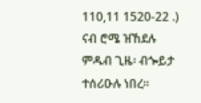110,11 1520-22 .) ናብ ሮሜ ዝኸደሉ ምዱብ ጊዜ፡ ብጐይታ ተሰሪዑሉ ነበረ።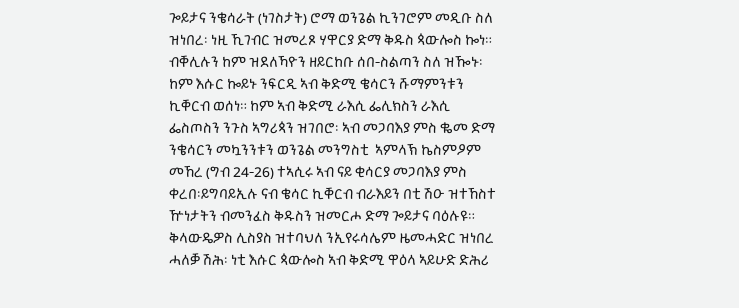ጐይታና ንቄሳራት (ነገስታት) ሮማ ወንጌል ኪንገሮም መዲቡ ስለ ዝነበረ፡ ነዚ ኺገብር ዝመረጾ ሃዋርያ ድማ ቅዱስ ጳውሎስ ኰነ። ብቐሊሉን ከም ዝደለኻዮን ዘይርከቡ ሰበ-ስልጣን ስለ ዝዀኑ፡ ከም እሱር ኰይኑ ንፍርዲ ኣብ ቅድሚ ቄሳርን ሹማምንቱን ኪቐርብ ወሰነ። ከም ኣብ ቅድሚ ራእሲ ፌሊክስን ራእሲ ፌስጦስን ንጉስ ኣግሪጳን ዝገበሮ፡ ኣብ መጋባእያ ምስ ቈመ ድማ ንቄሳርን መኳንንቱን ወንጌል መንግስቲ  ኣምላኽ ኬስምዖም መኸረ (ግብ 24-26) ተኣሲሩ ኣብ ናይ ቂሳርያ መጋባእያ ምስ ቀረበ፡ይግባይኢሉ ናብ ቄሳር ኪቐርብ ብራእይን በቲ ሽዑ ዝተኸስተ ዅነታትን ብመንፈስ ቅዱስን ዝመርሖ ድማ ጐይታና ባዕሉዩ። ቅላውዴዎስ ሊስያስ ዝተባህለ ንኢየሩሳሌም ዜመሓድር ዝነበረ ሓለቓ ሽሕ፡ ነቲ እሱር ጳውሎስ ኣብ ቅድሚ ዋዕላ ኣይሁድ ድሕሪ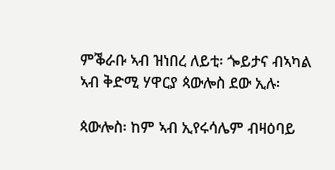ምቕራቡ ኣብ ዝነበረ ለይቲ፡ ጐይታና ብኣካል ኣብ ቅድሚ ሃዋርያ ጳውሎስ ደው ኢሉ፡

ጳውሎስ፡ ከም ኣብ ኢየሩሳሌም ብዛዕባይ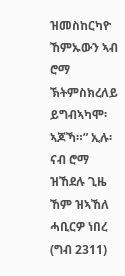ዝመስከርካዮ ኸምኡውን ኣብ ሮማ ኽትምስክረለይ ይግብኣካሞ፡ ኣጆኻ።” ኢሉ፡ ናብ ሮማ ዝኸደሉ ጊዜ ኸም ዝኣኸለ ሓቢርዎ ነበረ (ግብ 2311)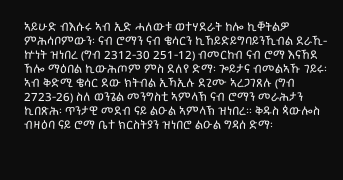ኣይሁድ ብእሱሩ ኣብ ኢድ ሓለውቱ ወተሃደራት ከሎ ኪቐትልዎ ምሕሳቦምውን፡ ናብ ሮማን ናብ ቄሳርን ኪኸይድይግባይንኺብል ደራኺ-ኵነት ዝነበረ (ግብ 2312-30 251-12) ብመርከብ ናብ ሮማ እናኸደ ኸሎ ማዕበል ኪውሕጦም ምስ ደለየ ድማ፡ ጐይታና ብመልኣኹ ገይሩ፡ኣብ ቅድሚ ቄሳር ደው ክትብል ኢኻኢሉ ደጊሙ ኣረጋገጸሉ (ግብ 2723-26) ስለ ወንጌል መንግስቲ ኣምላኽ ናብ ሮማን መራሕታን ኪበጽሕ፡ ጥንታዊ መደብ ናይ ልዑል ኣምላኽ ዝነበረ። ቅዱስ ጳውሎስ ብዛዕባ ናይ ሮማ ቤተ ክርስትያን ዝነበሮ ልዑል ግዳሰ ድማ፡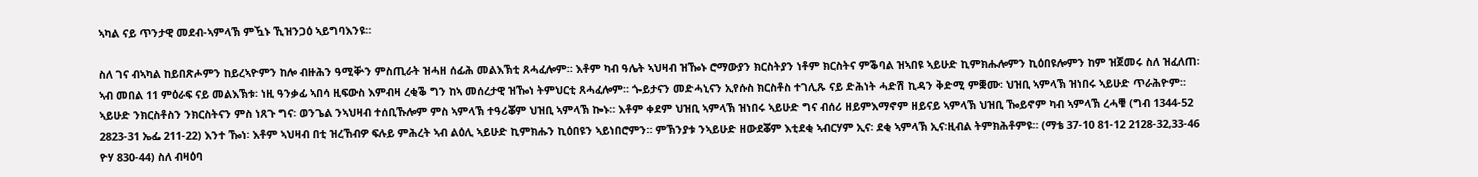ኣካል ናይ ጥንታዊ መደብ-ኣምላኽ ምዃኑ ኺዝንጋዕ ኣይግባእንዩ።

ስለ ገና ብኣካል ከይበጽሖምን ከይረኣዮምን ከሎ ብዙሕን ዓሚቝን ምስጢራት ዝሓዘ ሰፊሕ መልእኽቲ ጸሓፈሎም። እቶም ካብ ዓሌት ኣህዛብ ዝዀኑ ሮማውያን ክርስትያን ነቶም ክርስትና ምቕባል ዝኣበዩ ኣይሁድ ኪምክሑሎምን ኪዕበዩሎምን ከም ዝጀመሩ ስለ ዝፈለጠ፡ ኣብ መበል 11 ምዕራፍ ናይ መልእኽቱ፡ ነዚ ዓንቃፊ ኣበሳ ዚፍውስ እምብዛ ረቂቕ ግን ከኣ መሰረታዊ ዝዀነ ትምህርቲ ጸሓፈሎም። ጐይታናን መድሓኒናን ኢየሱስ ክርስቶስ ተገሊጹ ናይ ድሕነት ሓድሽ ኪዳን ቅድሚ ምቛሙ፡ ህዝቢ ኣምላኽ ዝነበሩ ኣይሁድ ጥራሕዮም። ኣይሁድ ንክርስቶስን ንክርስትናን ምስ ነጸጉ ግና፡ ወንጌል ንኣህዛብ ተሰቢኹሎም ምስ ኣምላኽ ተዓሪቖም ህዝቢ ኣምላኽ ኰኑ። እቶም ቀደም ህዝቢ ኣምላኽ ዝነበሩ ኣይሁድ ግና ብሰሪ ዘይምእማኖም ዘይናይ ኣምላኽ ህዝቢ ዀይኖም ካብ ኣምላኽ ረሓቑ (ግብ 1344-52 2823-31 ኤፌ 211-22) እንተ ዀነ፡ እቶም ኣህዛብ በቲ ዝረኸብዎ ፍሉይ ምሕረት ኣብ ልዕሊ ኣይሁድ ኪምክሑን ኪዕበዩን ኣይነበሮምን። ምኽንያቱ ንኣይሁድ ዘውደቖም እቲደቂ ኣብርሃም ኢና፡ ደቂ ኣምላኽ ኢና፡ዚብል ትምክሕቶምዩ። (ማቴ 37-10 81-12 2128-32,33-46 ዮሃ 830-44) ስለ ብዛዕባ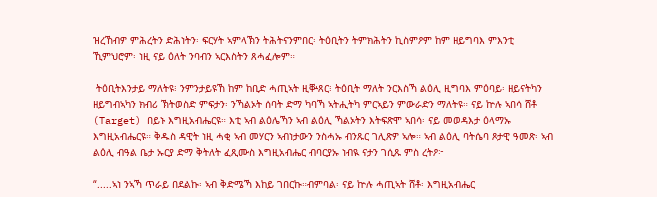ዝረኸብዎ ምሕረትን ድሕነትን፡ ፍርሃት ኣምላኽን ትሕትናንምበር፡ ትዕቢትን ትምክሕትን ኪስምዖም ከም ዘይግባእ ምእንቲ ኺምህሮም፡ ነዚ ናይ ዕለት ንባብን ኣርእስትን ጸሓፈሎም።

 ትዕቢትእንታይ ማለትዩ፧ ንምንታይዩኸ ከም ከቢድ ሓጢኣት ዚቝጸር፧ ትዕቢት ማለት ንርእስኻ ልዕሊ ዚግባእ ምዕባይ፡ ዘይናትካን ዘይግብኣካን ክብሪ ኽትወስድ ምፍታን፡ ንኻልኦት ሰባት ድማ ካባኻ ኣትሒትካ ምርኣይን ምውራድን ማለትዩ። ናይ ኵሉ ኣበሳ ሸቶ (Target) በይኑ እግዚአብሔርዩ። እቲ ኣብ ልዕሌኻን ኣብ ልዕሊ ኻልኦትን እትፍጽሞ ኣበሳ፡ ናይ መወዳእታ ዕላማኡ እግዚአብሔርዩ። ቅዱስ ዳዊት ነዚ ሓቂ ኣብ መሃርን ኣብነታውን ንስሓኡ ብንጹር ገሊጽዎ ኣሎ። ኣብ ልዕሊ ባትሴባ ጾታዊ ዓመጽ፡ ኣብ ልዕሊ ብዓል ቤታ ኡርያ ድማ ቅትለት ፈጺሙስ እግዚአብሔር ብባርያኡ ነብዪ ናታን ገሲጹ ምስ ረትዖ፦

“.....ኣነ ንኣኻ ጥራይ በደልኩ፡ ኣብ ቅድሜኻ እከይ ገበርኩ።ብምባል፡ ናይ ኵሉ ሓጢኣት ሸቶ፡ እግዚአብሔር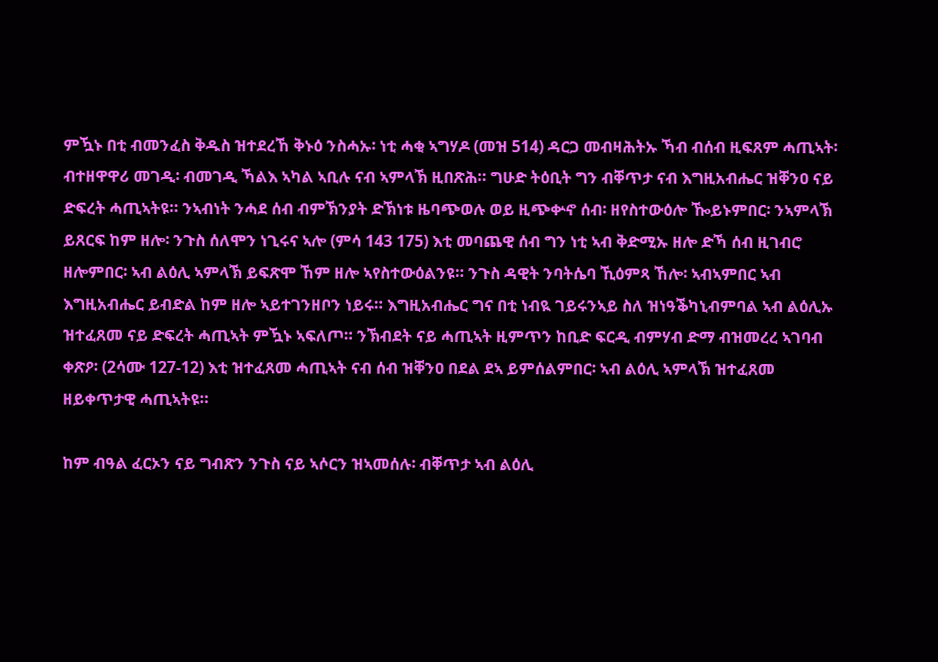ምዃኑ በቲ ብመንፈስ ቅዱስ ዝተደረኸ ቅኑዕ ንስሓኡ፡ ነቲ ሓቂ ኣግሃዶ (መዝ 514) ዳርጋ መብዛሕትኡ ኻብ ብሰብ ዚፍጸም ሓጢኣት፡ ብተዘዋዋሪ መገዲ፡ ብመገዲ ኻልእ ኣካል ኣቢሉ ናብ ኣምላኽ ዚበጽሕ። ግሁድ ትዕቢት ግን ብቐጥታ ናብ እግዚአብሔር ዝቐንዐ ናይ ድፍረት ሓጢኣትዩ። ንኣብነት ንሓደ ሰብ ብምኽንያት ድኽነቱ ዜባጭወሉ ወይ ዚጭቍኖ ሰብ፡ ዘየስተውዕሎ ዀይኑምበር፡ ንኣምላኽ ይጸርፍ ከም ዘሎ፡ ንጉስ ሰለሞን ነጊሩና ኣሎ (ምሳ 143 175) እቲ መባጨዊ ሰብ ግን ነቲ ኣብ ቅድሚኡ ዘሎ ድኻ ሰብ ዚገብሮ ዘሎምበር፡ ኣብ ልዕሊ ኣምላኽ ይፍጽሞ ኸም ዘሎ ኣየስተውዕልንዩ። ንጉስ ዳዊት ንባትሴባ ኺዕምጻ ኸሎ፡ ኣብኣምበር ኣብ እግዚአብሔር ይብድል ከም ዘሎ ኣይተገንዘቦን ነይሩ። እግዚአብሔር ግና በቲ ነብዪ ገይሩንኣይ ስለ ዝነዓቕካኒብምባል ኣብ ልዕሊኡ ዝተፈጸመ ናይ ድፍረት ሓጢኣት ምዃኑ ኣፍለጦ። ንኽብደት ናይ ሓጢኣት ዚምጥን ከቢድ ፍርዲ ብምሃብ ድማ ብዝመረረ ኣገባብ ቀጽዖ፡ (2ሳሙ 127-12) እቲ ዝተፈጸመ ሓጢኣት ናብ ሰብ ዝቐንዐ በደል ደኣ ይምሰልምበር፡ ኣብ ልዕሊ ኣምላኽ ዝተፈጸመ ዘይቀጥታዊ ሓጢኣትዩ።

ከም ብዓል ፈርኦን ናይ ግብጽን ንጉስ ናይ ኣሶርን ዝኣመሰሉ፡ ብቐጥታ ኣብ ልዕሊ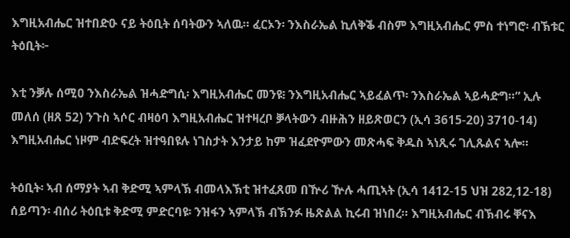እግዚአብሔር ዝተበድዑ ናይ ትዕቢት ሰባትውን ኣለዉ። ፈርኦን፡ ንእስራኤል ኪለቅቕ ብስም እግዚአብሔር ምስ ተነግሮ፡ ብኽቱር ትዕቢት፦

እቲ ንቓሉ ሰሚዐ ንእስራኤል ዝሓድግሲ፡ እግዚአብሔር መንዩ፧ ንእግዚአብሔር ኣይፈልጥ፡ ንእስራኤል ኣይሓድግ።” ኢሉ መለሰ (ዘጸ 52) ንጉስ ኣሶር ብዛዕባ እግዚአብሔር ዝተዛረቦ ቓላትውን ብዙሕን ዘይጽወርን (ኢሳ 3615-20) 3710-14) እግዚአብሔር ነዞም ብድፍረት ዝተዓበዩሉ ነገስታት እንታይ ከም ዝፈደዮምውን መጽሓፍ ቅዱስ ኣነጺሩ ገሊጹልና ኣሎ።

ትዕቢት፡ ኣብ ሰማያት ኣብ ቅድሚ ኣምላኽ ብመላእኽቲ ዝተፈጸመ በዅሪ ዅሉ ሓጢኣት (ኢሳ 1412-15 ህዝ 282,12-18) ሰይጣን፡ ብሰሪ ትዕቢቱ ቅድሚ ምድርባዩ፡ ንዝፋን ኣምላኽ ብኽንፉ ዜጽልል ኪሩብ ዝነበረ። እግዚአብሔር ብኽብሩ ቐናእ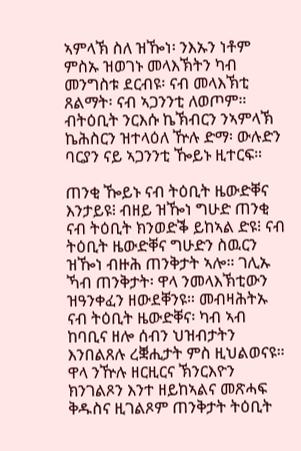ኣምላኽ ስለ ዝዀነ፡ ንእኡን ነቶም ምስኡ ዝወገኑ መላእኽትን ካብ መንግስቱ ደርብዩ፡ ናብ መላእኽቲ ጸልማት፡ ናብ ኣጋንንቲ ለወጦም። ብትዕቢት ንርእሱ ኬኽብርን ንኣምላኽ ኬሕስርን ዝተላዕለ ዅሉ ድማ፡ ውሉድን ባርያን ናይ ኣጋንንቲ ዀይኑ ዚተርፍ።

ጠንቂ ዀይኑ ናብ ትዕቢት ዜውድቐና እንታይዩ፧ ብዘይ ዝዀነ ግሁድ ጠንቂ ናብ ትዕቢት ክንወድቕ ይከኣል ድዩ፧ ናብ ትዕቢት ዜውድቐና ግሁድን ስዉርን ዝዀነ ብዙሕ ጠንቅታት ኣሎ። ገሊኡ ኻብ ጠንቅታት፡ ዋላ ንመላእኽቲውን ዝዓንቀፈን ዘውደቐንዩ። መብዛሕትኡ ናብ ትዕቢት ዜውድቐና፡ ካብ ኣብ ከባቢና ዘሎ ሰብን ህዝብታትን እንበልጸሉ ረቛሒታት ምስ ዚህልወናዩ። ዋላ ንዅሉ ዘርዚርና ኽንርእዮን ክንገልጾን እንተ ዘይከኣልና መጽሓፍ ቅዱስና ዚገልጾም ጠንቅታት ትዕቢት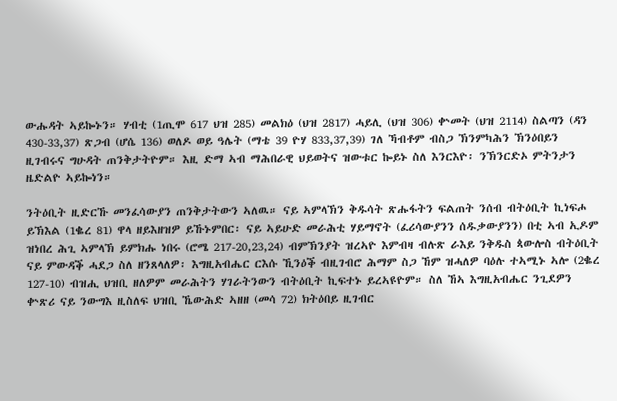ውሑዳት ኣይኰኑን። ሃብቲ (1ጢሞ 617 ህዝ 285) መልክዕ (ህዝ 2817) ሓይሊ (ህዝ 306) ቍመት (ህዝ 2114) ስልጣን (ዳን 430-33,37) ጽጋብ (ሆሴ 136) ወለዶ ወይ ዓሌት (ማቴ 39 ዮሃ 833,37,39) ገለ ኻብቶም ብስጋ ኽንምካሕን ኽንዕበይን ዚገብሩና ግሁዳት ጠንቅታትዮም። እዚ ድማ ኣብ ማሕበራዊ ህይወትና ዝውቱር ኰይኑ ስለ እንርእዮ፡ ንኽንርድኦ ምትንታን ዜድልዮ ኣይኰነን።

ንትዕቢት ዚድርኹ መንፈሳውያን ጠንቅታትውን ኣለዉ። ናይ ኣምላኽን ቅዱሳት ጽሑፋትን ፍልጠት ንሰብ ብትዕቢት ኪነፍሖ ይኽእል (1ቈረ 81) ዋላ ዘይእዘዝዎ ይኹኑምበር፡ ናይ ኣይሁድ መራሕቲ ሃይማኖት (ፈሪሳውያንን ሰዱቃውያንን) በቲ ኣብ ኢዶም ዝነበረ ሕጊ ኣምላኽ ይምክሑ ነበሩ (ሮሜ 217-20,23,24) ብምኽንያት ዝረኣዮ እምብዛ ብሉጽ ራእይ ንቅዱስ ጳውሎስ ብትዕቢት ናይ ምውዳቕ ሓደጋ ስለ ዘንጸላለዎ፡ እግዚአብሔር ርእሱ ኺንዕቕ ብዚገብሮ ሕማም ስጋ ኸም ዝሓለዎ ባዕሉ ተኣሚኑ ኣሎ (2ቈረ 127-10) ብዝሒ ህዝቢ ዘለዎም መራሕትን ሃገራትንውን ብትዕቢት ኪፍተኑ ይረኣዩዮም። ስለ ኸኣ እግዚአብሔር ንጊደዎን ቍጽሪ ናይ ንውግእ ዚስለፍ ህዝቢ ኼውሕድ ኣዘዘ (መሳ 72) ክትዕበይ ዚገብር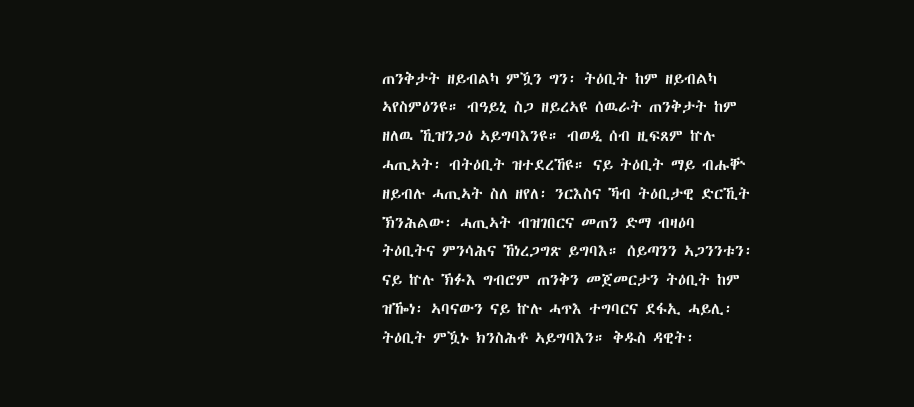ጠንቅታት ዘይብልካ ምዃን ግን፡ ትዕቢት ከም ዘይብልካ ኣየስምዕንዩ። ብዓይኒ ስጋ ዘይረኣዩ ሰዉራት ጠንቅታት ከም ዘለዉ ኺዝንጋዕ ኣይግባእንዩ። ብወዲ ሰብ ዚፍጸም ኵሉ ሓጢኣት፡ ብትዕቢት ዝተደረኸዩ። ናይ ትዕቢት ማይ ብሑቝ ዘይብሉ ሓጢኣት ስለ ዘየለ፡ ንርእስና ኻብ ትዕቢታዊ ድርኺት ኽንሕልው፡ ሓጢኣት ብዝገበርና መጠን ድማ ብዛዕባ ትዕቢትና ምንሳሕና ኸነረጋግጽ ይግባእ። ሰይጣንን ኣጋንንቱን፡ ናይ ኵሉ ኽፉእ ግብሮም ጠንቅን መጀመርታን ትዕቢት ከም ዝዀነ፡ ኣባናውን ናይ ኵሉ ሓጥእ ተግባርና ደፋኢ ሓይሊ፡ ትዕቢት ምዃኑ ክንስሕቶ ኣይግባእን። ቅዱስ ዳዊት፡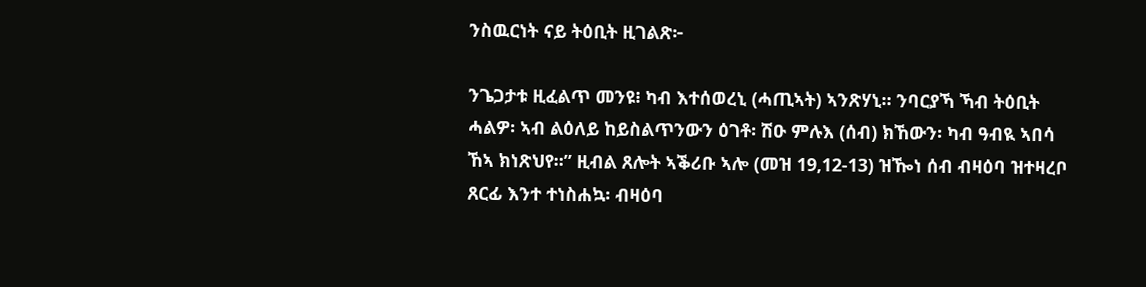ንስዉርነት ናይ ትዕቢት ዚገልጽ፦

ንጌጋታቱ ዚፈልጥ መንዩ፧ ካብ እተሰወረኒ (ሓጢኣት) ኣንጽሃኒ። ንባርያኻ ኻብ ትዕቢት ሓልዎ፡ ኣብ ልዕለይ ከይስልጥንውን ዕገቶ፡ ሽዑ ምሉእ (ሰብ) ክኸውን፡ ካብ ዓብዪ ኣበሳ ኸኣ ክነጽህየ።” ዚብል ጸሎት ኣቕሪቡ ኣሎ (መዝ 19,12-13) ዝዀነ ሰብ ብዛዕባ ዝተዛረቦ ጸርፊ እንተ ተነስሐኳ፡ ብዛዕባ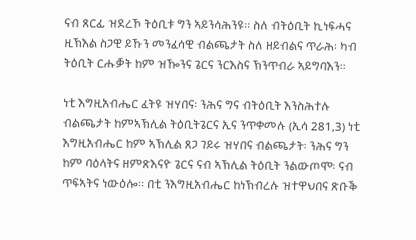ናብ ጸርፊ ዝደረኾ ትዕቢቱ ግን ኣይንሳሕንዩ። ስለ ብትዕቢት ኪነፍሓና ዚኽእል ስጋዊ ይኹን መንፈሳዊ ብልጫታት ስለ ዘይብልና ጥራሕ፡ ካብ ትዕቢት ርሑቓት ከም ዝዀንና ጌርና ንርእስና ኽንጥብራ ኣይግባእን።

ነቲ እግዚአብሔር ፈትዩ ዝሃበና፡ ንሕና ግና ብትዕቢት እንስሕተሉ ብልጫታት ከምኣኽሊል ትዕቢትጌርና ኢና ንጥቀመሉ (ኢሳ 281,3) ነቲ እግዚአብሔር ከም ኣኽሊል ጸጋ ገይሩ ዝሃበና ብልጫታት፡ ንሕና ግን ከም ባዕላትና ዘምጽእናዮ ጌርና ናብ ኣኽሊል ትዕቢት ንልውጦሞ፡ ናብ ጥፍኣትና ነውዕሎ። በቲ ንእግዚአብሔር ከነኽብረሉ ዝተዋህበና ጽቡቕ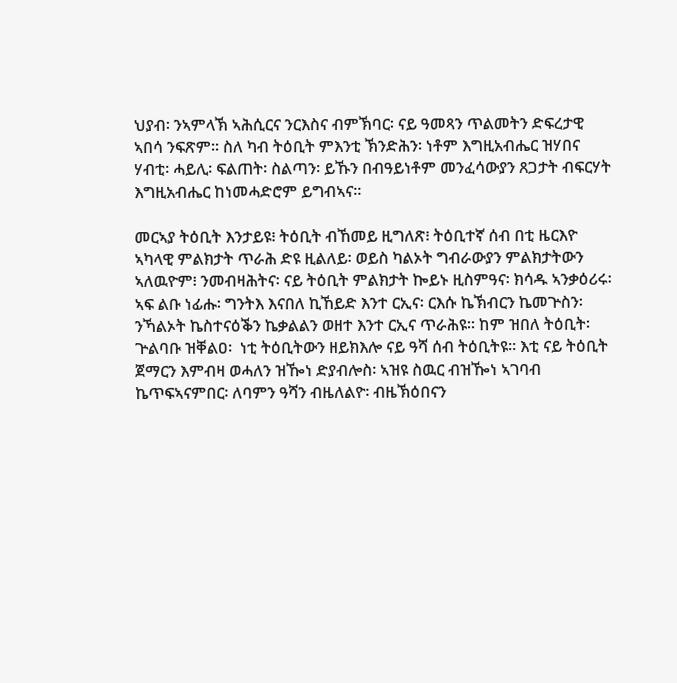ህያብ፡ ንኣምላኽ ኣሕሲርና ንርእስና ብምኽባር፡ ናይ ዓመጻን ጥልመትን ድፍረታዊ ኣበሳ ንፍጽም። ስለ ካብ ትዕቢት ምእንቲ ኽንድሕን፡ ነቶም እግዚአብሔር ዝሃበና ሃብቲ፡ ሓይሊ፡ ፍልጠት፡ ስልጣን፡ ይኹን በብዓይነቶም መንፈሳውያን ጸጋታት ብፍርሃት እግዚአብሔር ከነመሓድሮም ይግብኣና።

መርኣያ ትዕቢት እንታይዩ፧ ትዕቢት ብኸመይ ዚግለጽ፧ ትዕቢተኛ ሰብ በቲ ዜርእዮ ኣካላዊ ምልክታት ጥራሕ ድዩ ዚልለይ፡ ወይስ ካልኦት ግብራውያን ምልክታትውን ኣለዉዮም፧ ንመብዛሕትና፡ ናይ ትዕቢት ምልክታት ኰይኑ ዚስምዓና፡ ክሳዱ ኣንቃዕሪሩ፡ ኣፍ ልቡ ነፊሑ፡ ግንትእ እናበለ ኪኸይድ እንተ ርኢና፡ ርእሱ ኬኽብርን ኬመጕስን፡ ንኻልኦት ኬስተናዕቕን ኬቃልልን ወዘተ እንተ ርኢና ጥራሕዩ። ከም ዝበለ ትዕቢት፡ ጕልባቡ ዝቐልዐ፡  ነቲ ትዕቢትውን ዘይክእሎ ናይ ዓሻ ሰብ ትዕቢትዩ። እቲ ናይ ትዕቢት ጀማርን እምብዛ ወሓለን ዝዀነ ድያብሎስ፡ ኣዝዩ ስዉር ብዝዀነ ኣገባብ ኬጥፍኣናምበር፡ ለባምን ዓሻን ብዜለልዮ፡ ብዜኽዕበናን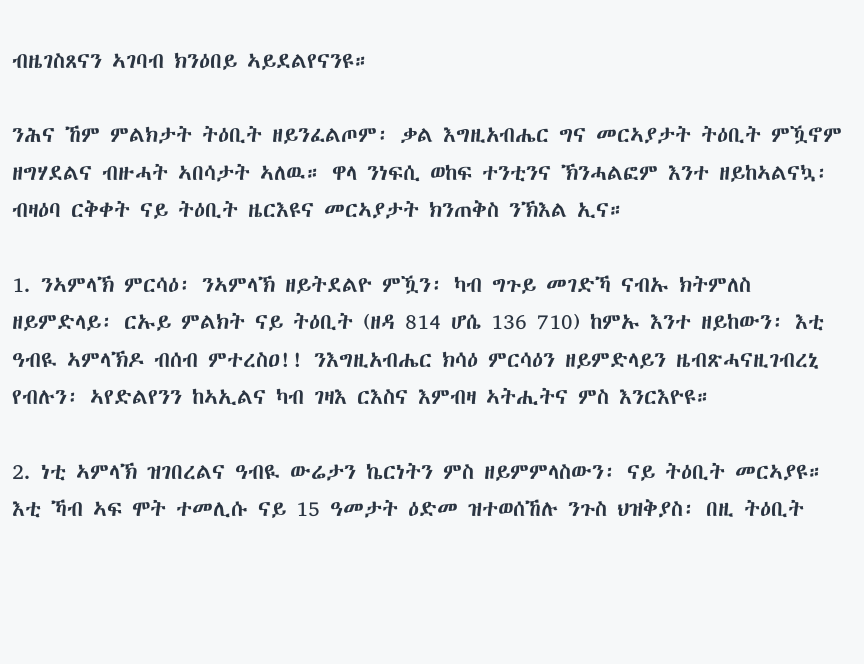ብዜገስጸናን ኣገባብ ክንዕበይ ኣይደልየናንዩ።

ንሕና ኸም ምልክታት ትዕቢት ዘይንፈልጦም፡ ቃል እግዚአብሔር ግና መርኣያታት ትዕቢት ምዃኖም ዘግሃደልና ብዙሓት ኣበሳታት ኣለዉ። ዋላ ንነፍሲ ወከፍ ተንቲንና ኽንሓልፎም እንተ ዘይከኣልናኳ፡ ብዛዕባ ርቅቀት ናይ ትዕቢት ዜርእዩና መርኣያታት ክንጠቅስ ንኽእል ኢና።

1. ንኣምላኽ ምርሳዕ፡ ንኣምላኽ ዘይትደልዮ ምዃን፡ ካብ ግጉይ መገድኻ ናብኡ ክትምለስ ዘይምድላይ፡ ርኡይ ምልክት ናይ ትዕቢት (ዘዳ 814 ሆሴ 136 710) ከምኡ እንተ ዘይከውን፡ እቲ ዓብዪ ኣምላኽዶ ብሰብ ምተረስዐ!! ንእግዚአብሔር ክሳዕ ምርሳዕን ዘይምድላይን ዜብጽሓናዚገብረኒ የብሉን፡ ኣየድልየንን ከኣኢልና ካብ ገዛእ ርእስና እምብዛ ኣትሒትና ምስ እንርእዮዩ።

2. ነቲ ኣምላኽ ዝገበረልና ዓብዪ ውሬታን ኬርነትን ምስ ዘይምምላስውን፡ ናይ ትዕቢት መርኣያዩ። እቲ ኻብ ኣፍ ሞት ተመሊሱ ናይ 15 ዓመታት ዕድመ ዝተወሰኸሉ ንጉስ ህዝቅያስ፡ በዚ ትዕቢት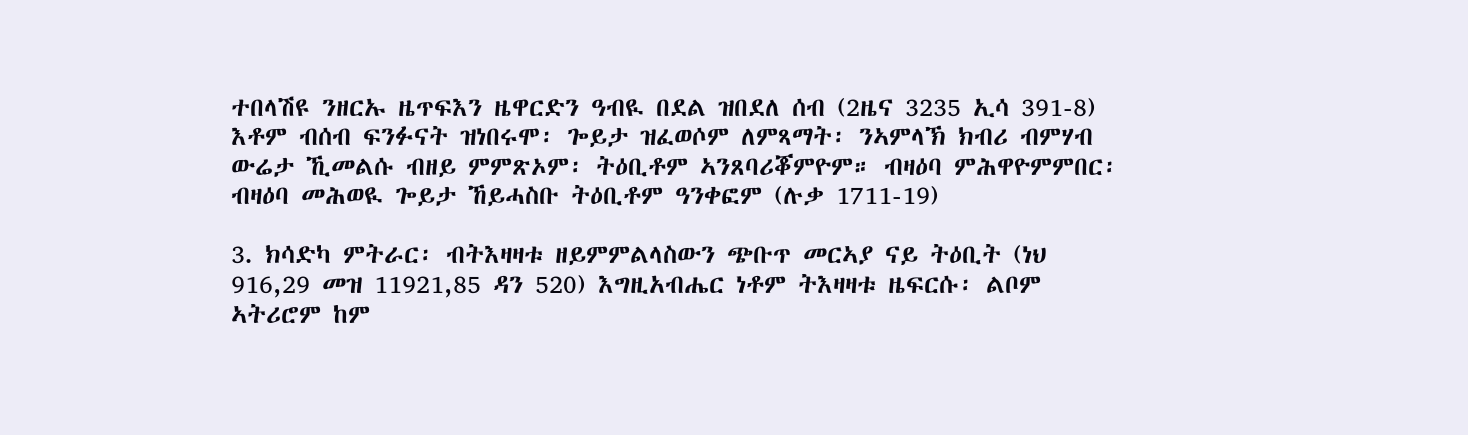ተበላሽዩ ንዘርኡ ዜጥፍእን ዜዋርድን ዓብዪ በደል ዝበደለ ሰብ (2ዜና 3235 ኢሳ 391-8) እቶም ብሰብ ፍንፉናት ዝነበሩሞ፡ ጐይታ ዝፈወሶም ለምጻማት፡ ንኣምላኽ ክብሪ ብምሃብ ውሬታ ኺመልሱ ብዘይ ምምጽኦም፡ ትዕቢቶም ኣንጸባሪቖምዮም። ብዛዕባ ምሕዋዮምምበር፡ ብዛዕባ መሕወዪ ጐይታ ኸይሓስቡ ትዕቢቶም ዓንቀፎም (ሉቃ 1711-19)

3. ክሳድካ ምትራር፡ ብትእዛዛቱ ዘይምምልላስውን ጭቡጥ መርኣያ ናይ ትዕቢት (ነህ 916,29 መዝ 11921,85 ዳን 520) እግዚአብሔር ነቶም ትእዛዛቱ ዜፍርሱ፡ ልቦም ኣትሪሮም ከም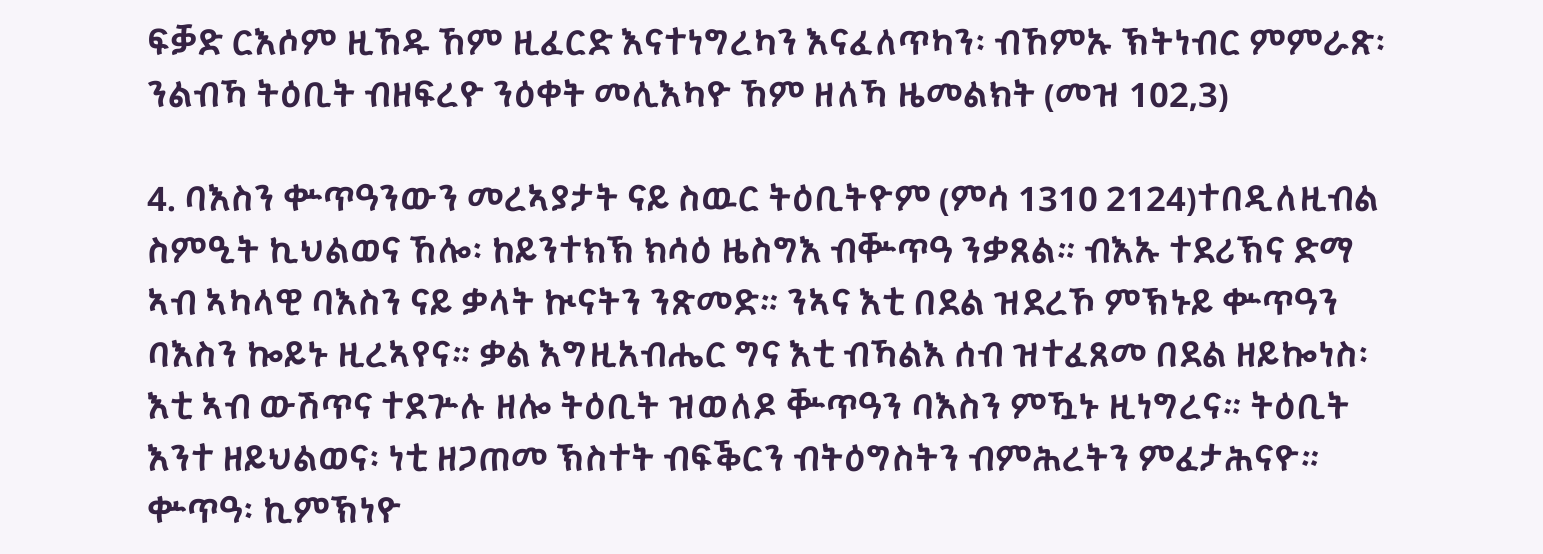ፍቓድ ርእሶም ዚኸዱ ኸም ዚፈርድ እናተነግረካን እናፈለጥካን፡ ብኸምኡ ኽትነብር ምምራጽ፡ ንልብኻ ትዕቢት ብዘፍረዮ ንዕቀት መሊእካዮ ኸም ዘለኻ ዜመልክት (መዝ 102,3)

4. ባእስን ቍጥዓንውን መረኣያታት ናይ ስዉር ትዕቢትዮም (ምሳ 1310 2124)ተበዲለዚብል ስምዒት ኪህልወና ኸሎ፡ ከይንተክኽ ክሳዕ ዜስግእ ብቝጥዓ ንቃጸል። ብእኡ ተደሪኽና ድማ ኣብ ኣካላዊ ባእስን ናይ ቃላት ኲናትን ንጽመድ። ንኣና እቲ በደል ዝደረኾ ምኽኑይ ቍጥዓን ባእስን ኰይኑ ዚረኣየና። ቃል እግዚአብሔር ግና እቲ ብኻልእ ሰብ ዝተፈጸመ በደል ዘይኰነስ፡ እቲ ኣብ ውሽጥና ተደጕሉ ዘሎ ትዕቢት ዝወለዶ ቝጥዓን ባእስን ምዃኑ ዚነግረና። ትዕቢት እንተ ዘይህልወና፡ ነቲ ዘጋጠመ ኽስተት ብፍቕርን ብትዕግስትን ብምሕረትን ምፈታሕናዮ። ቍጥዓ፡ ኪምኽነዮ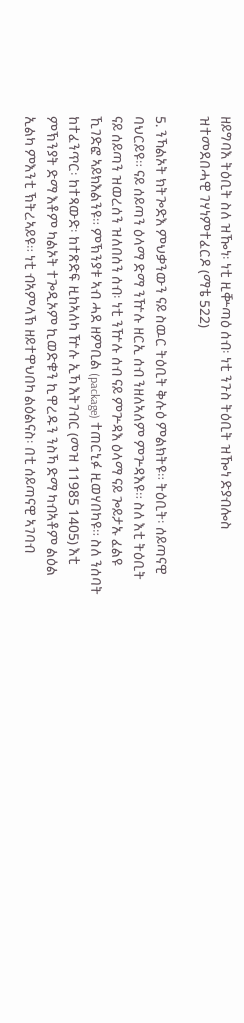ዘይግባእ ትዕቢት ስለ ዝዀነ፡ ነቲ ዚቝጣዕ ሰብ፡ ነቲ ንጉስ ትዕቢት ዝዀነ ድያብሎስ ዝተመደበሓዊ ገሃነምተፈርዶ (ማቴ 522)

5. ንኻልኦት ክትጐድእ ምህቃንውን ናይ ስዉር ትዕቢት ቅሉዕ ምልክትዩ። ትዕቢት፡ ሰይጣናዊ ባህርይዩ። ናይ ሰይጣን ዕላማ ድማ ንዅሉ ዘርኢ ሰብ ንዘለኣለም ምጕዳእዩ። ስለ እቲ ትዕቢት ናይ ሰይጣን ዝወረሰን ዝለበሰን ሰብ፡ ነቲ ንዅሉ ሰብ ናይ ምጕዳእ ዕላማ ናይ ጐይታኡ ፈልዩ ኺገድፎ ኣይክእልንዩ። ምኽንያቱ ኣብ ሓደ ዘምቢል (package) ተጠርኒፉ ዚወሃበካዩ። ስለ ንሰባት ከተፈንጥር፡ ከተጻውድ፡ ከተጽድፍ ዚከኣለካ ዅሉ ኢኻ እትገብር (መዝ 11985 1405) እቲ ምኽንያት ድማ እቶም ካልኦት ተጐዲኦም ኪወድቁን ኪዋረዱን ንስኻ ድማ ካብኣቶም ልዕል ኢልካ ምእንቲ ኽትረኣይዩ። ነቲ ብኣምላኽ ዘይተዋህበካ ልዕልናስ፡ በቲ ሰይጣናዊ ኣገባብ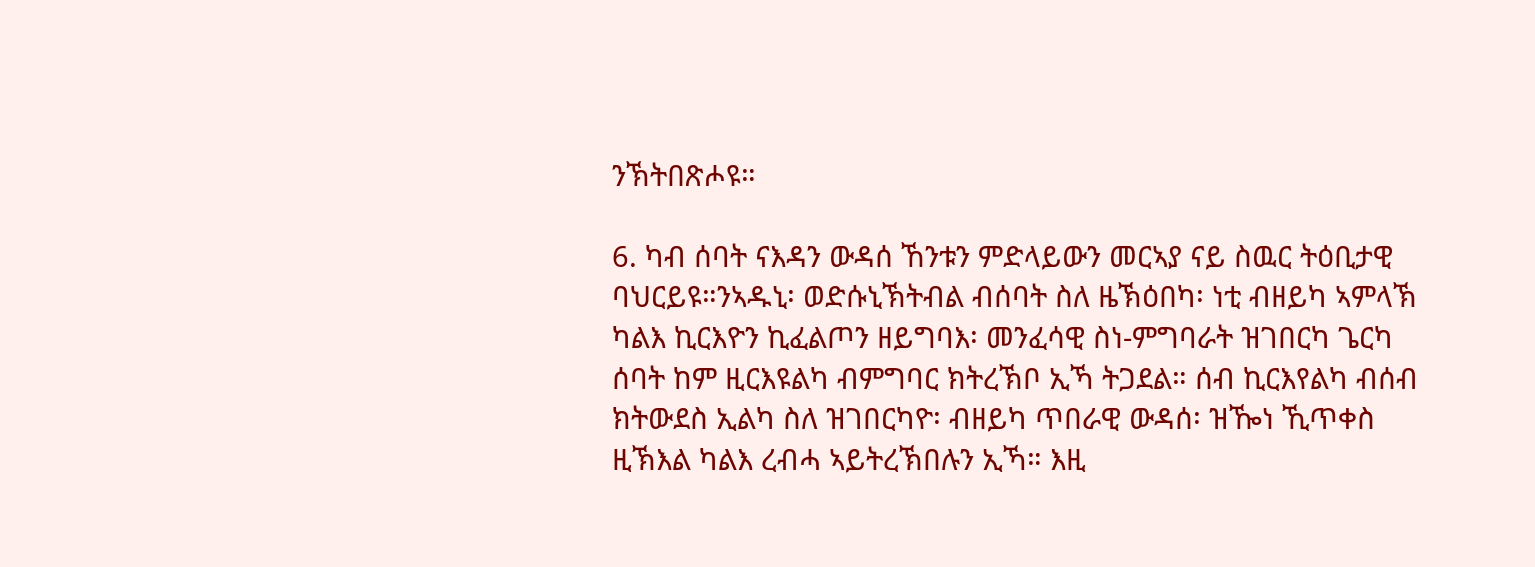ንኽትበጽሖዩ።

6. ካብ ሰባት ናእዳን ውዳሰ ኸንቱን ምድላይውን መርኣያ ናይ ስዉር ትዕቢታዊ ባህርይዩ።ንኣዱኒ፡ ወድሱኒኽትብል ብሰባት ስለ ዜኽዕበካ፡ ነቲ ብዘይካ ኣምላኽ ካልእ ኪርእዮን ኪፈልጦን ዘይግባእ፡ መንፈሳዊ ስነ-ምግባራት ዝገበርካ ጌርካ ሰባት ከም ዚርእዩልካ ብምግባር ክትረኽቦ ኢኻ ትጋደል። ሰብ ኪርእየልካ ብሰብ ክትውደስ ኢልካ ስለ ዝገበርካዮ፡ ብዘይካ ጥበራዊ ውዳሰ፡ ዝዀነ ኺጥቀስ ዚኽእል ካልእ ረብሓ ኣይትረኽበሉን ኢኻ። እዚ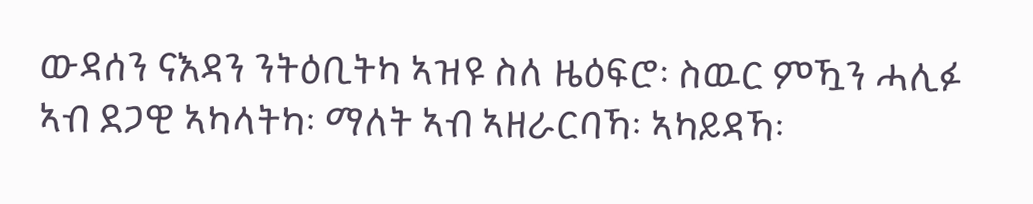ውዳሰን ናእዳን ንትዕቢትካ ኣዝዩ ስለ ዜዕፍሮ፡ ስዉር ምዃን ሓሊፉ ኣብ ደጋዊ ኣካላትካ፡ ማለት ኣብ ኣዘራርባኻ፡ ኣካይዳኻ፡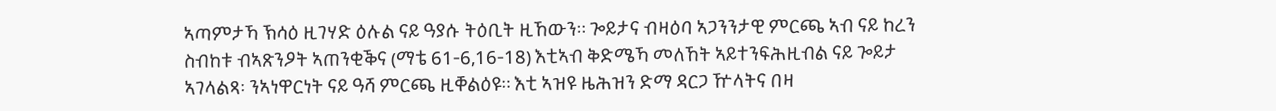ኣጣምታኻ ኽሳዕ ዚገሃድ ዕሉል ናይ ዓያሱ ትዕቢት ዚኸውን። ጐይታና ብዛዕባ ኣጋንንታዊ ምርጫ ኣብ ናይ ከረን ስብከቱ ብኣጽንዖት ኣጠንቂቕና (ማቴ 61-6,16-18) እቲኣብ ቅድሜኻ መለኸት ኣይተንፍሕዚብል ናይ ጐይታ ኣገላልጻ፡ ንኣነዋርነት ናይ ዓሻ ምርጫ ዚቐልዕዩ። እቲ ኣዝዩ ዜሕዝን ድማ ዳርጋ ዅላትና በዛ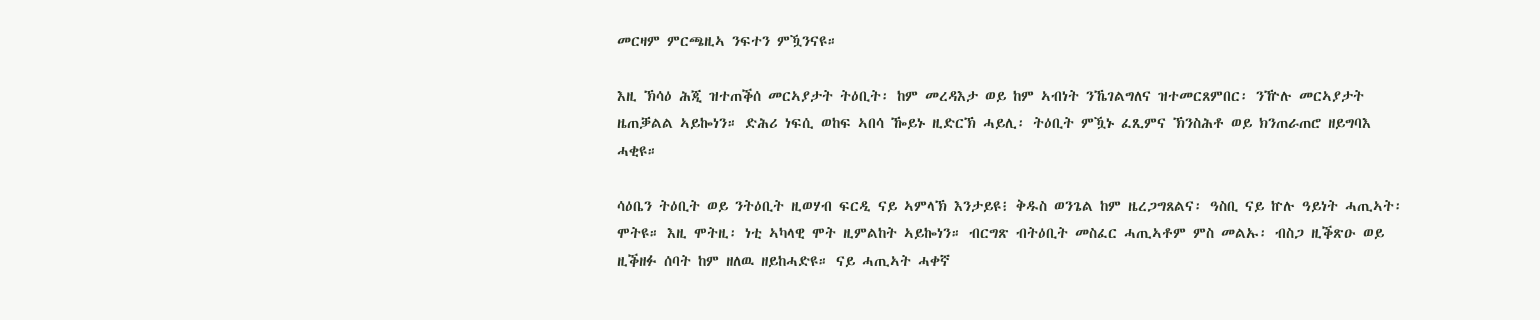መርዛም ምርጫዚኣ ንፍተን ምዃንናዩ።

እዚ ኽሳዕ ሕጂ ዝተጠቕሰ መርኣያታት ትዕቢት፡ ከም መረዳእታ ወይ ከም ኣብነት ንኼገልግለና ዝተመርጸምበር፡ ንዅሉ መርኣያታት ዜጠቓልል ኣይኰነን። ድሕሪ ነፍሲ ወከፍ ኣበሳ ዀይኑ ዚድርኽ ሓይሊ፡ ትዕቢት ምዃኑ ፈጺምና ኽንስሕቶ ወይ ክንጠራጠሮ ዘይግባእ ሓቂዩ።

ሳዕቤን ትዕቢት ወይ ንትዕቢት ዚወሃብ ፍርዲ ናይ ኣምላኽ እንታይዩ፧ ቅዱስ ወንጌል ከም ዜረጋግጸልና፡ ዓስቢ ናይ ኵሉ ዓይነት ሓጢኣት፡ ሞትዩ። እዚ ሞትዚ፡ ነቲ ኣካላዊ ሞት ዚምልከት ኣይኰነን። ብርግጽ ብትዕቢት መስፈር ሓጢኣቶም ምስ መልኡ፡ ብስጋ ዚቕጽዑ ወይ ዚቕዘፉ ሰባት ከም ዘለዉ ዘይከሓድዩ። ናይ ሓጢኣት ሓቀኛ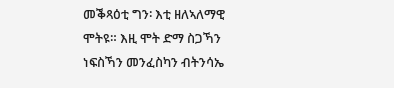መቕጻዕቲ ግን፡ እቲ ዘለኣለማዊ ሞትዩ። እዚ ሞት ድማ ስጋኻን ነፍስኻን መንፈስካን ብትንሳኤ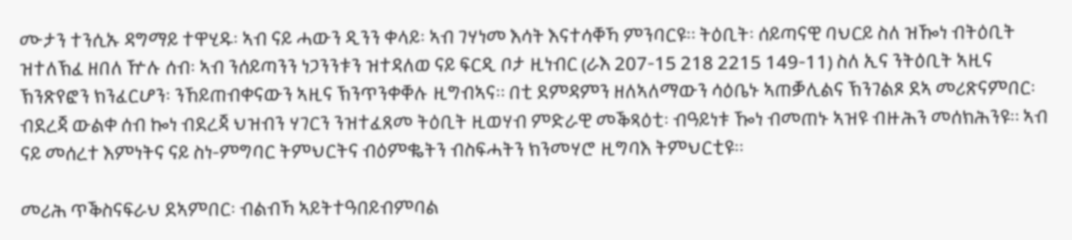ሙታን ተንሲኡ ዳግማይ ተዋሂዱ፡ ኣብ ናይ ሓውን ዲንን ቀላይ፡ ኣብ ገሃነመ እሳት እናተሳቐኻ ምንባርዩ። ትዕቢት፡ ሰይጣናዊ ባህርይ ስለ ዝዀነ ብትዕቢት ዝተለኽፈ ዘበለ ዅሉ ሰብ፡ ኣብ ንሰይጣንን ነጋንንቱን ዝተዳለወ ናይ ፍርዲ ቦታ ዚነብር (ራእ 207-15 218 2215 149-11) ስለ ኢና ንትዕቢት ኣዚና ኽንጽየፎን ክንፈርሆን፡ ንኸይጠብቀናውን ኣዚና ኽንጥንቀቐሉ ዚግብኣና። በቲ ደምዳምን ዘለኣለማውን ሳዕቤኑ ኣጠቓሊልና ኽንገልጾ ደኣ መሪጽናምበር፡ ብደረጃ ውልቀ ሰብ ኰነ ብደረጃ ህዝብን ሃገርን ንዝተፈጸመ ትዕቢት ዚወሃብ ምድራዊ መቕጻዕቲ፡ ብዓይነቱ ዀነ ብመጠኑ ኣዝዩ ብዙሕን መሰክሕንዩ። ኣብ ናይ መሰረተ እምነትና ናይ ስነ-ምግባር ትምህርትና ብዕምቈትን ብስፍሓትን ክንመሃሮ ዚግባእ ትምህርቲዩ።

መሪሕ ጥቕስናፍራህ ደኣምበር፡ ብልብኻ ኣይትተዓበይብምባል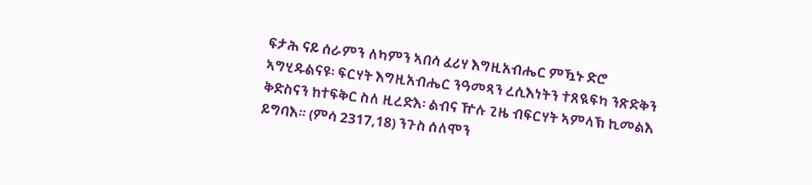ፍታሕ ናይ ሰራምን ለካምን ኣበሳ ፈሪሃ እግዚአብሔር ምዃኑ ድሮ ኣግሂዱልናዩ፡ ፍርሃት እግዚአብሔር ንዓመጻን ረሲእነትን ተጸዪፍካ ንጽድቅን ቅድስናን ከተፍቅር ስለ ዚረድእ፡ ልብና ዅሉ ጊዜ ብፍርሃት ኣምላኽ ኪመልእ ይግባእ። (ምሳ 2317,18) ንጉስ ሰለሞን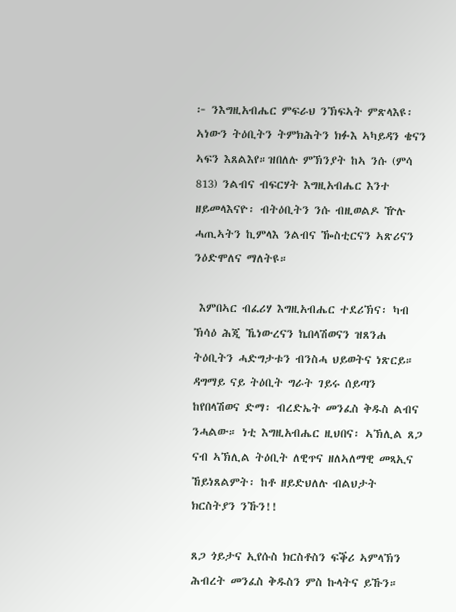፦ ንእግዚአብሔር ምፍራህ ንኽፍኣት ምጽላእዩ፡ ኣነውን ትዕቢትን ትምክሕትን ክፉእ ኣካይዳን ቄናን ኣፍን እጸልእየ።ዝበለሉ ምኽንያት ከኣ ንሱ (ምሳ 813) ንልብና ብፍርሃት እግዚአብሔር እንተ ዘይመላእናዮ፡ ብትዕቢትን ንሱ ብዚወልዶ ዅሉ ሓጢኣትን ኪምላእ ንልብና ዀስቲርናን ኣጽሪናን ንዕድሞለና ማለትዩ።

 እምበኣር ብፈሪሃ እግዚአብሔር ተደሪኽና፡ ካብ ኽሳዕ ሕጂ ኼነውረናን ኬበላሽወናን ዝጸንሐ ትዕቢትን ሓድግታቱን ብንስሓ ህይወትና ነጽርይ። ዳግማይ ናይ ትዕቢት ግራት ገይሩ ሰይጣን ከየበላሽወና ድማ፡ ብረድኤት መንፈስ ቅዱስ ልብና ንሓልው። ነቲ እግዚአብሔር ዚህበና፡ ኣኽሊል ጸጋ ናብ ኣኽሊል ትዕቢት ለዊጥና ዘለኣለማዊ መጻኢና ኸይነጸልምት፡ ከቶ ዘይድህለሉ ብልህታት ክርስትያን ንኹን!!

ጸጋ ጎይታና ኢየሱስ ክርስቶስን ፍቕሪ ኣምላኽን ሕብረት መንፈስ ቅዱስን ምስ ኩላትና ይኹን።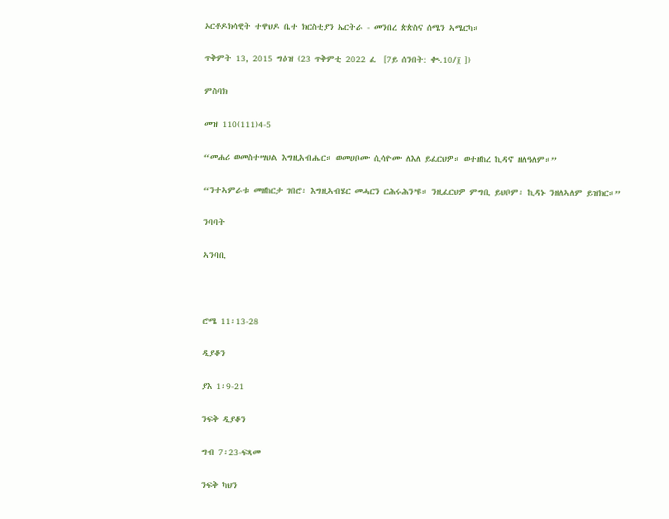ኦርቶዶክሳዊት ተዋህዶ ቤተ ክርስቲያን ኤርትራ - መንበረ ጵጵስና ሰሜን ኣሜርካ።

ጥቅምት 13, 2015 ግዕዝ (23 ጥቅምቲ 2022 ፈ  [7ይ ሰንበት: ቊ.10/፲ ])

ምስባክ

መዝ 110(111)4-5

“መሐሪ ወመስተሣህል እግዚአብሔር። ወመሀቦሙ ሲሳዮሙ ለእለ ይፈርህዎ። ወተዘከረ ኪዳኖ ዘለዓለም።”

“ንተኣምራቱ መዘከርታ ገበሮ፡ እግዚኣብሄር መሓርን ርሕሩሕን’ዩ። ንዚፈርህዎ ምግቢ ይህቦም፡ ኪዳኑ ንዘለኣለም ይዝክር።”

ንባባት

ኣንባቢ



ሮሜ 11፡13-28

ዲያቆን

ያእ 1፡9-21

ንፍቅ ዲያቆን

ግብ 7፡23-ፍጻመ

ንፍቅ ካህን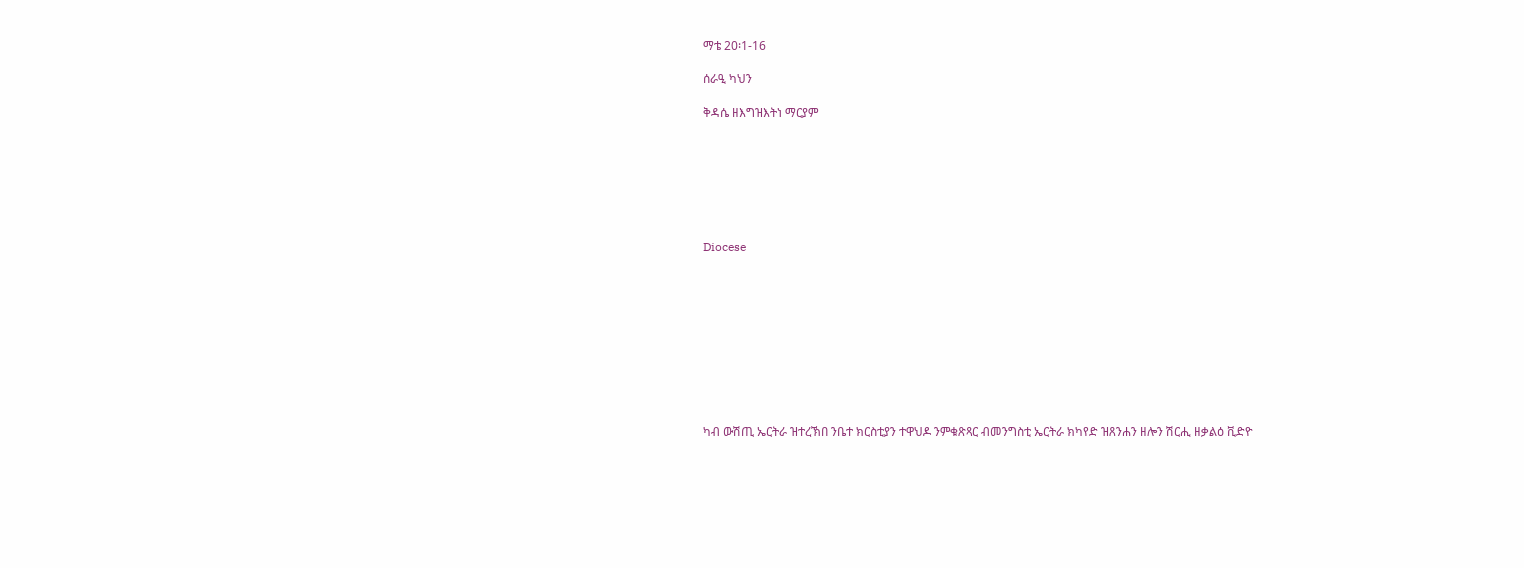ማቴ 20፡1-16

ሰራዒ ካህን

ቅዳሴ ዘእግዝእትነ ማርያም







Diocese










ካብ ውሽጢ ኤርትራ ዝተረኽበ ንቤተ ክርስቲያን ተዋህዶ ንምቁጽጻር ብመንግስቲ ኤርትራ ክካየድ ዝጸንሐን ዘሎን ሽርሒ ዘቃልዕ ቪድዮ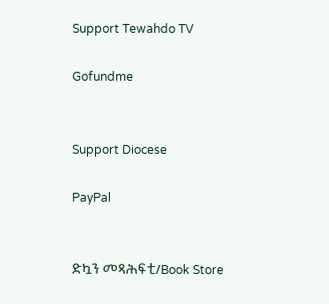Support Tewahdo TV

Gofundme


Support Diocese

PayPal


ድኳን መጻሕፍቲ/Book Store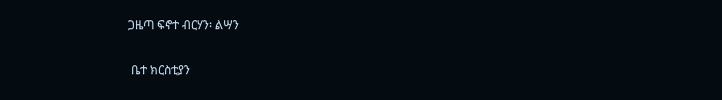ጋዜጣ ፍኖተ ብርሃን፡ ልሣን

 ቤተ ክርስቲያን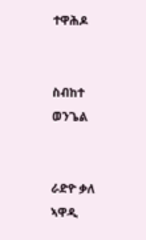ተዋሕዶ


ስብከተ ወንጌል


ራድዮ ቃለ ኣዋዲ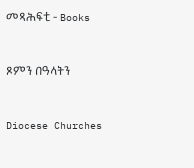መጻሕፍቲ - Books


ጾምን በዓላትን


Diocese Churches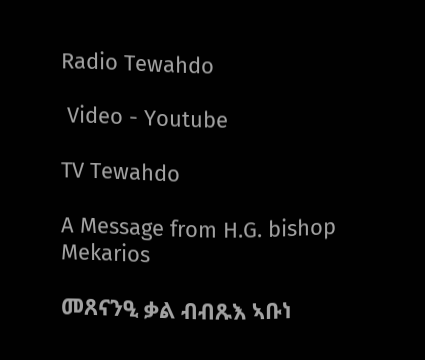Radio Tewahdo

 Video - Youtube

TV Tewahdo

A Message from H.G. bishop Mekarios

መጸናንዒ ቃል ብብጹእ ኣቡነ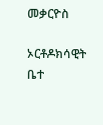መቃርዮስ

ኦርቶዶክሳዊት ቤተ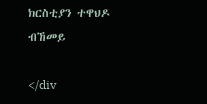ክርስቲያን ተዋህዶ ብኸመይ

</div